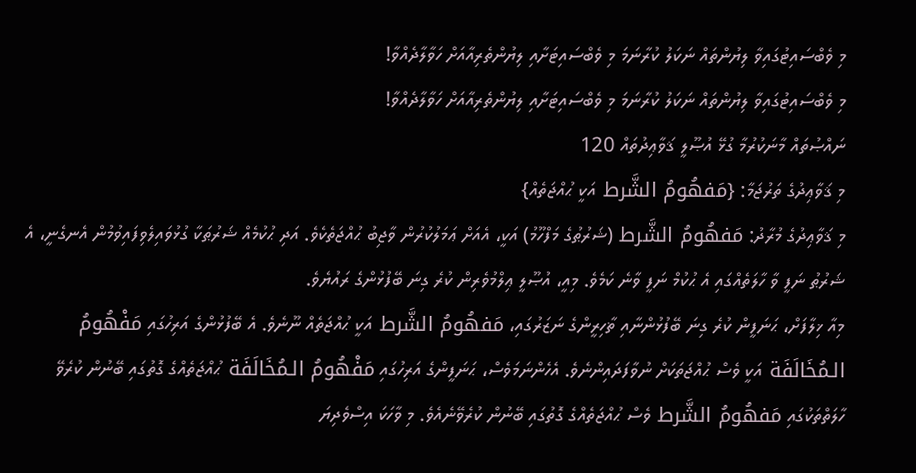މި ވެބްސައިޓުގައިވާ ލިޔުންތައް ނަކަލު ކުރާނަމަ މި ވެބްސައިޓަށާއި ލިޔުންތެރިއާއަށް ހަވާލާދެއްވާ!
މި ވެބްސައިޓުގައިވާ ލިޔުންތައް ނަކަލު ކުރާނަމަ މި ވެބްސައިޓަށާއި ލިޔުންތެރިއާއަށް ހަވާލާދެއްވާ!
ނައްޞުތައް މާނަކުރުމާ ގުޅޭ އުޞޫލީ ޤަވާޢިދުތައް 120
މި ޤަވާޢިދުގެ ތަރުޖަމާ: {مَفهُومُ الشَّرط އަކީ ޙުއްޖަތެއް}
މި ޤަވާޢިދުގެ މުރާދު: مَفهُومُ الشَّرط (ޝަރުޠުގެ މަފްހޫމު) އަކީ، އެއަށް ޢަމަލުކުރުން ވާޖިބު ޙުއްޖަތެކެވެ. އަދި ޙުކުމެއް ޝަރުޠަކާ ގުޅުވައިލެވިފައިވުމުން އެނގެނީ، އެ ޝަރުޠު ނަފީ ވާ ހާލަތެއްގައި އެ ޙުކުމް ނަފީ ވާނެ ކަމެވެ. މިއީ، އުޞޫލީ ޢިލްމުވެރިން ކުރެ ގިނަ ބޭފުޅުންގެ ރައުޔެވެ.
މިއާ ޚިލާފަށް، ޙަނަފީން ކުރެ ގިނަ ބޭފުޅުންނާއި ޡާހިރީންގެ ނަޒަރުގައި، مَفهُومُ الشَّرط އަކީ ޙުއްޖަތެއް ނޫނެވެ. އެ ބޭފުޅުންގެ އަރިހުގައި مَفْهُومُ الـمُخَالَفَة އަކީ ވެސް ޙުއްޖަތަކަށް ނުވާފަދައިންނެވެ. އެހެންނަމަވެސް، ޙަނަފީންގެ އަރިހުގައި مَفْهُومُ الـمُخَالَفَة ޙުއްޖަތެއްގެ ގޮތުގައި ބޭނުން ކުރެވޭ ހާލަތްތަކުގައި مَفهُومُ الشَّرط ވެސް ޙުއްޖަތެއްގެ ގޮތުގައި ބޭނުން ކުރެވޭނެއެވެ. މި ވާހަކަ އިސްވެދިޔަ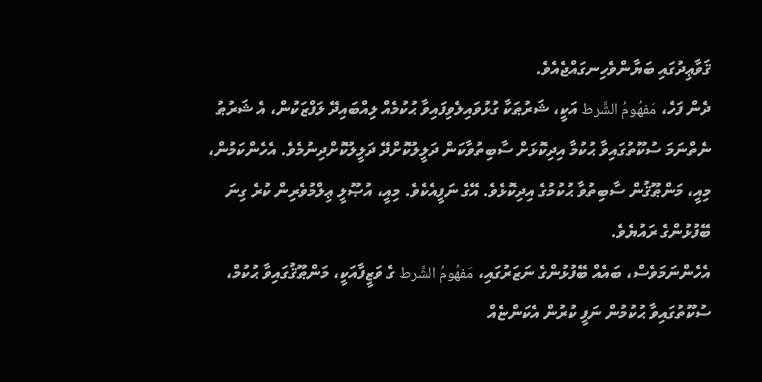ޤަވާޢިދުގައި ބަޔާންވެހިނގައްޖެއެވެ.
ދެން ފަހެ، مَفهُومُ الشَّرط އަކީ، ޝަރުޠަކާ ގުޅުވައިލެވިފައިވާ ޙުކުމެއް ލިއްބައިދޭ ލަފްޒަކުން، އެ ޝަރުޠު ނެތްނަމަ ސުކޫތުގައިވާ ޙުކުމާ އިދިކޮޅަށް ސާބިތުވާކަން ދަލީލުކޮށްދޭ ދަލީލުކޮށްދިނުމެވެ. އެހެންކަމުން، މިއީ، މަންޠޫޤުން ސާބިތުވާ ޙުކުމުގެ އިދިކޮޅެވެ. އޭގެ ނަފީއެކެވެ. މިއީ، އުޞޫލީ ޢިލްމުވެރިން ކުރެ ގިނަ ބޭފުޅުންގެ ރައުޔެވެ.
އެހެންނަމަވެސް، ބައެއް ބޭފުޅުންގެ ނަޒަރުގައި، مَفهُومُ الشَّرط ގެ ވަޒީފާއަކީ، މަންޠޫޤުގައިވާ ޙުކުމް، ސުކޫތުގައިވާ ޙުކުމުން ނަފީ ކުރުން އެކަންޏެއް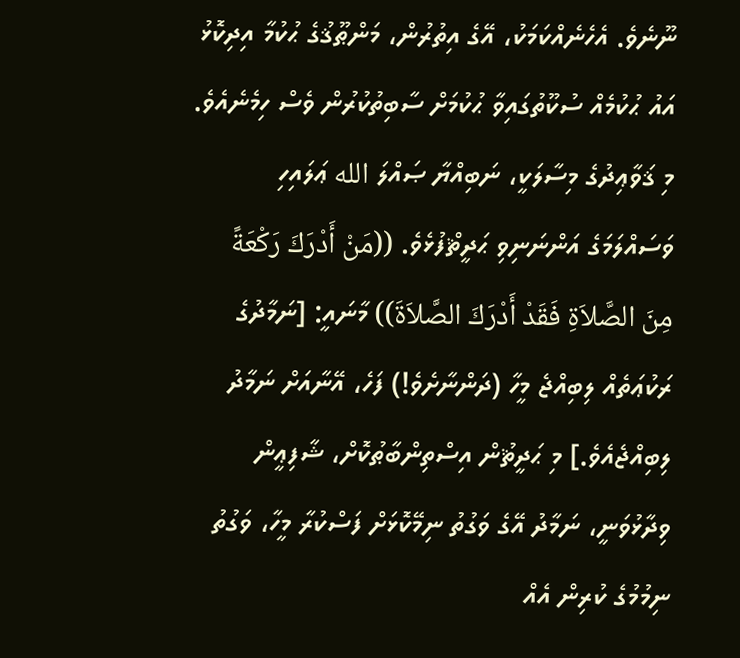ނޫނެވެ. އެހެނެއްކަމަކު، އޭގެ އިތުރުން، މަންޠޫޤުގެ ޙުކުމާ އިދިކޮޅު އައު ޙުކުމެއް ސުކޫތުގައިވާ ޙުކުމަށް ސާބިތުކުރުން ވެސް ހިމެނެއެވެ.
މި ޤަވާޢިދުގެ މިސާލަކީ، ނަބިއްޔާ ޞައްލަ الله ޢަލައިހި ވަސައްލަމަގެ އަންނަނިވި ޙަދީޘްފުޅެވެ. ((مَنْ أَدْرَكَ رَكْعَةً مِنَ الصَّلاَةِ فَقَدْ أَدْرَكَ الصَّلاَةَ)) މާނައީ: [ނަމާދުގެ ރަކުޢަތެއް ލިބިއްޖެ މީހާ (ދަންނާށެވެ!) ފަހެ، އޭނާއަށް ނަމާދު ލިބިއްޖެއެވެ.] މި ޙަދީޘުން އިސްތިންބާޠުކޮށް، ޝާފިޢީން ވިދާޅުވަނީ، ނަމާދު އޭގެ ވަގުތު ނިމޭކޮޅަށް ފަސްކުރާ މީހާ، ވަގުތު ނިމުމުގެ ކުރިން އެއް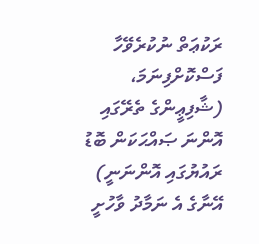ރަކުޢަތް ނުކުރެވޭހާ ފަސްކޮށްފިނަމަ، (ޝާފިޢީންގެ ތެރޭގައި އޮންނަ ޞައްޙަކަން ބޮޑު ރައުޔުގައި އޮންނަނީ) އޭނާގެ އެ ނަމާދު ވާހުށީ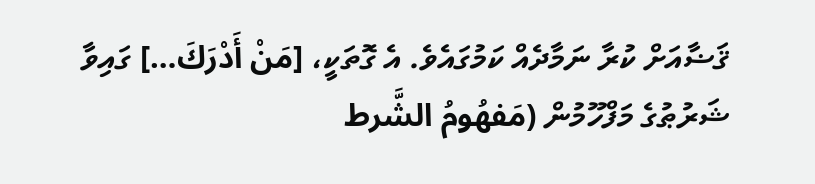ޤަޟާއަށް ކުރާ ނަމާދެއް ކަމުގައެވެ. އެ ގޮތަކީ، [مَنْ أَدْرَكَ…] ގައިވާ ޝަރުޠުގެ މަފްހޫމުން (مَفهُومُ الشَّرط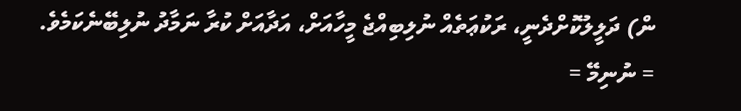ން) ދަލީލުކޮށްދެނީ، ރަކުޢަތެއް ނުލިބިއްޖެ މީހާއަށް، އަދާއަށް ކުރާ ނަމާދު ނުލިބޭނެކަމެވެ.
= ނުނިމޭ =